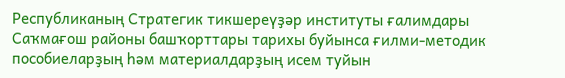Республиканың Стратегик тикшереүҙәр институты ғалимдары Саҡмағош районы башҡорттары тарихы буйынса ғилми-методик пособиеларҙың һәм материалдарҙың исем туйын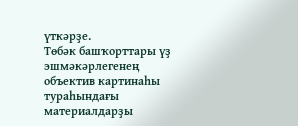үткәрҙе.
Төбәк башҡорттары үҙ эшмәкәрлегенең объектив картинаһы тураһындағы материалдарҙы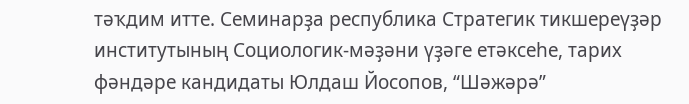тәҡдим итте. Семинарҙа республика Стратегик тикшереүҙәр институтының Социологик-мәҙәни үҙәге етәксеһе, тарих фәндәре кандидаты Юлдаш Йосопов, “Шәжәрә”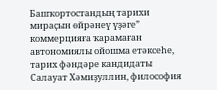Башҡортостандың тарихи мираҫын өйрәнеү үҙәге” коммерцияға ҡарамаған автономиялы ойошма етәксеһе, тарих фәндәре кандидаты Салауат Хәмиҙуллин, философия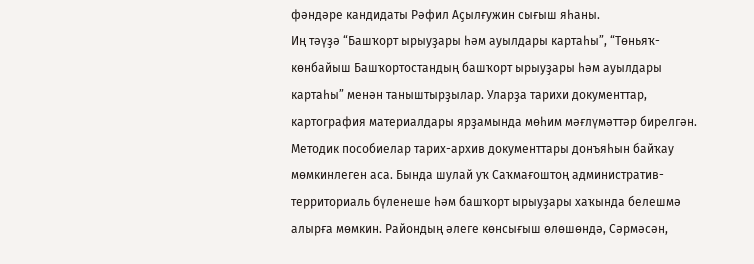фәндәре кандидаты Рәфил Аҫылғужин сығыш яһаны.
Иң тәүҙә “Башҡорт ырыуҙары һәм ауылдары картаһы”, “Төньяҡ-көнбайыш Башҡортостандың башҡорт ырыуҙары һәм ауылдары картаһы” менән таныштырҙылар. Уларҙа тарихи документтар, картография материалдары ярҙамында мөһим мәғлүмәттәр бирелгән. Методик пособиелар тарих-архив документтары донъяһын байҡау мөмкинлеген аса. Бында шулай уҡ Саҡмағоштоң административ-территориаль бүленеше һәм башҡорт ырыуҙары хаҡында белешмә алырға мөмкин. Райондың әлеге көнсығыш өлөшөндә, Сәрмәсән,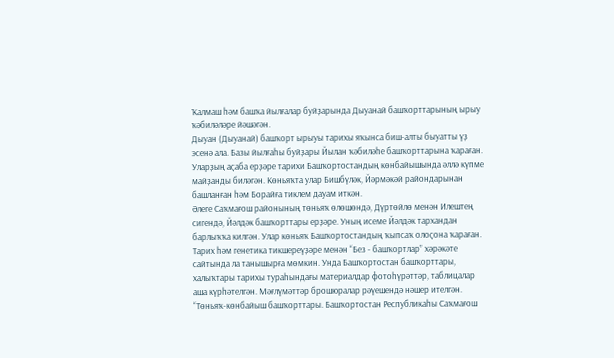Ҡалмаш һәм башҡа йылғалар буйҙарында Дыуанай башҡорттарының ырыу ҡәбиләләре йәшәгән.
Дыуан (Дыуанай) башҡорт ырыуы тарихы яҡынса биш-алты быуатты үҙ эсенә ала. Базы йылғаһы буйҙары Йылан ҡәбиләһе башҡорттарына ҡараған. Уларҙың аҫаба ерҙәре тарихи Башҡортостандың көнбайышында әллә күпме майҙанды биләгән. Көньяҡта улар Бишбүләк, Йәрмәкәй райондарынан башланған һәм Борайға тиклем дауам иткән.
Әлеге Саҡмағош районының төньяҡ өлөшөндә, Дүртөйлө менән Илештең сигендә, Йәлдәк башҡорттары ерҙәре. Уның исеме Йәлдәк тархандан барлыҡҡа килгән. Улар көньяҡ Башҡортостандың ҡыпсаҡ олоҫона ҡараған.
Тарих һәм генетика тикшереүҙәре менән “Без - башҡортлар” хәрәкәте сайтында ла танышырға мөмкин. Унда Башҡортостан башҡорттары, халыҡтары тарихы тураһындағы материалдар фотоһүрәттәр, таблицалар аша күрһәтелгән. Мәғлүмәттәр брошюралар рәүешендә нәшер ителгән.
“Төньяҡ-көнбайыш башҡорттары. Башҡортостан Республикаһы Саҡмағош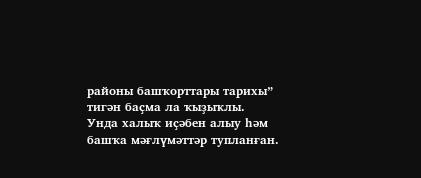районы башҡорттары тарихы” тигән баҫма ла ҡыҙыҡлы. Унда халыҡ иҫәбен алыу һәм башҡа мәғлүмәттәр тупланған.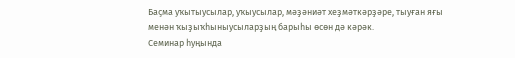Баҫма уҡытыусылар, уҡыусылар, мәҙәниәт хеҙмәткәрҙәре, тыуған яғы менән ҡыҙыҡһыныусыларҙың барыһы өсөн дә кәрәк.
Семинар һуңында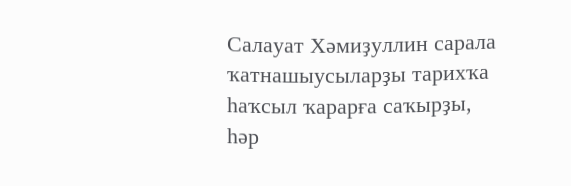Салауат Хәмиҙуллин сарала ҡатнашыусыларҙы тарихҡа һаҡсыл ҡарарға саҡырҙы, һәр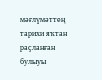мәғлүмәттең тарихи яҡтан раҫланған булыуы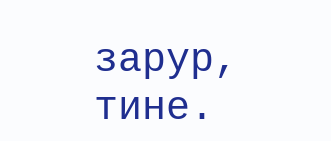зарур, тине.